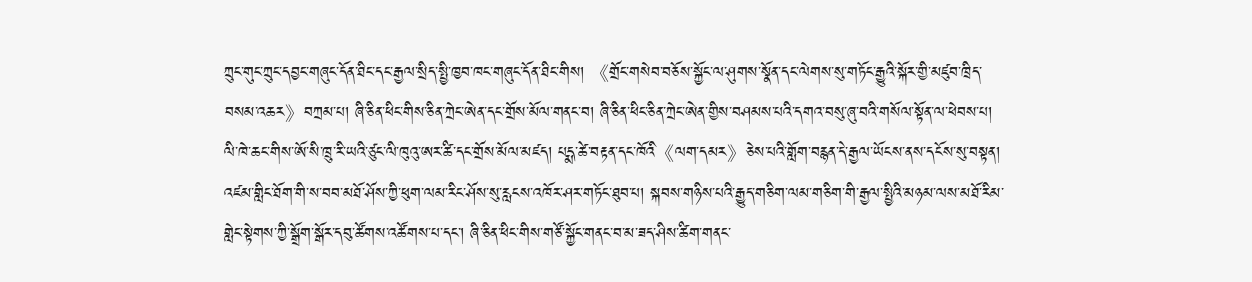ཀྲུང་གུང་ཀྲུང་དབྱང་གཞུང་དོན་ཐིང་དང་རྒྱལ་སྲིད་སྤྱི་ཁྱབ་ཁང་གཞུང་དོན་ཐིང་གིས། 《གྲོང་གསེབ་བཅོས་སྐྱོང་ལ་ཤུགས་སྣོན་དང་ལེགས་སུ་གཏོང་རྒྱུའི་སྐོར་གྱི་མཛུབ་ཁྲིད་བསམ་འཆར》བཀྲམ་པ། ཞི་ཅིན་ཕིང་གིས་ཅིན་ཀྲེང་ཨེན་དང་གྲོས་མོལ་གནང་བ། ཞི་ཅིན་ཕིང་ཅིན་ཀྲེང་ཨེན་གྱིས་བཤམས་པའི་དགའ་བསུ་ཞུ་བའི་གསོལ་སྟོན་ལ་ཕེབས་པ། ལི་ཁེ་ཆང་གིས་ཨོ་སི་ཁྲུ་རི་ཡའི་ཙུང་ལི་ཁུའུ་ཨར་ཚི་དང་གྲོས་མོལ་མཛད། པདྨ་ཚེ་བརྟན་དང་ཁོའི《ལག་དམར》ཅེས་པའི་གློག་བརྙན་དེ་རྒྱལ་ཡོངས་ནས་དངོས་སུ་བསྟན། འཛམ་གླིང་ཐོག་གི་ས་བབ་མཐོ་ཤོས་ཀྱི་ཕུག་ལམ་རིང་ཤོས་སུ་རླངས་འཁོར་ཤར་གཏོང་ཐུབ་པ། སྐབས་གཉིས་པའི་རྒྱུད་གཅིག་ལམ་གཅིག་གི་རྒྱལ་སྤྱིའི་མཉམ་ལས་མཐོ་རིམ་གླེང་སྟེགས་ཀྱི་སྒྲོག་སྒོར་དབུ་ཚོགས་འཚོགས་པ་དང་། ཞི་ཅིན་ཕིང་གིས་གཙོ་སྐྱོང་གནང་བ་མ་ཟད་ཤིས་ཚིག་གནང་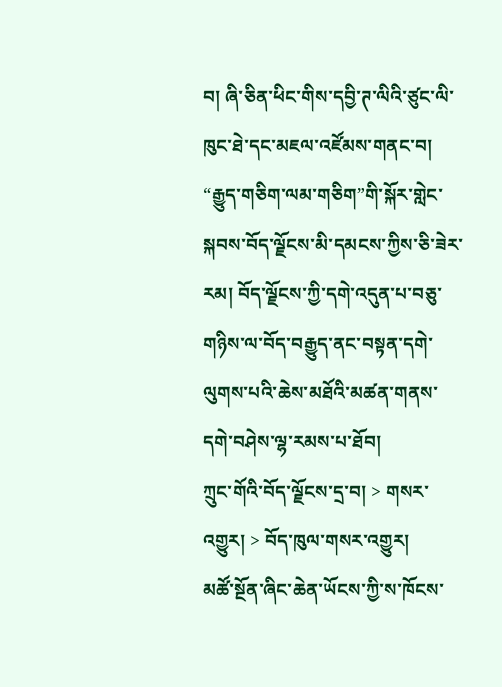བ། ཞི་ཅིན་ཕིང་གིས་དབྱི་ཊ་ལིའི་ཙུང་ལི་ཁུང་ཐེ་དང་མཇལ་འཛོམས་གནང་བ། “རྒྱུད་གཅིག་ལམ་གཅིག”གི་སྐོར་གླེང་སྐབས་བོད་ལྗོངས་མི་དམངས་ཀྱིས་ཅི་ཟེར་རམ། བོད་ལྗོངས་ཀྱི་དགེ་འདུན་པ་བཅུ་གཉིས་ལ་བོད་བརྒྱུད་ནང་བསྟན་དགེ་ལུགས་པའི་ཆེས་མཐོའི་མཚན་གནས་དགེ་བཤེས་ལྷ་རམས་པ་ཐོབ།
ཀྲུང་གོའི་བོད་ལྗོངས་དྲ་བ། > གསར་འགྱུར། > བོད་ཁུལ་གསར་འགྱུར།
མཚོ་སྔོན་ཞིང་ཆེན་ཡོངས་ཀྱི་ས་ཁོངས་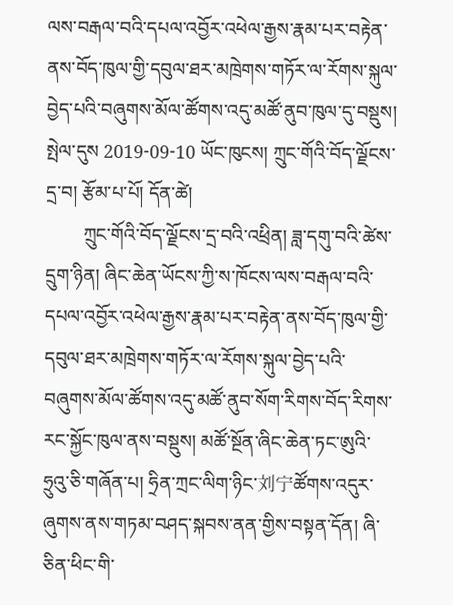ལས་བརྒལ་བའི་དཔལ་འབྱོར་འཕེལ་རྒྱས་རྣམ་པར་བརྟེན་ནས་བོད་ཁུལ་གྱི་དབུལ་ཐར་མཁྲེགས་གཏོར་ལ་རོགས་སྐུལ་བྱེད་པའི་བཞུགས་མོལ་ཚོགས་འདུ་མཚོ་ནུབ་ཁུལ་དུ་བསྡུས།
སྤེལ་དུས 2019-09-10 ཡོང་ཁུངས། ཀྲུང་གོའི་བོད་ལྗོངས་དྲ་བ། རྩོམ་པ་པོ། དོན་ཚེ།
        ཀྲུང་གོའི་བོད་ལྗོངས་དྲ་བའི་འཕྲིན། ཟླ་དགུ་བའི་ཚེས་དྲུག་ཉིན། ཞིང་ཆེན་ཡོངས་ཀྱི་ས་ཁོངས་ལས་བརྒལ་བའི་དཔལ་འབྱོར་འཕེལ་རྒྱས་རྣམ་པར་བརྟེན་ནས་བོད་ཁུལ་གྱི་དབུལ་ཐར་མཁྲེགས་གཏོར་ལ་རོགས་སྐུལ་བྱེད་པའི་བཞུགས་མོལ་ཚོགས་འདུ་མཚོ་ནུབ་སོག་རིགས་བོད་རིགས་རང་སྐྱོང་ཁུལ་ནས་བསྡུས། མཚོ་སྔོན་ཞིང་ཆེན་ཏང་ཨུའི་ཧྲུའུ་ཅི་གཞོན་པ། ཧྲིན་ཀྲང་ལིག་ཉིང་刘宁ཚོགས་འདུར་ཞུགས་ནས་གཏམ་བཤད་སྐབས་ནན་གྱིས་བསྟན་དོན། ཞི་ཅིན་ཕིང་གི་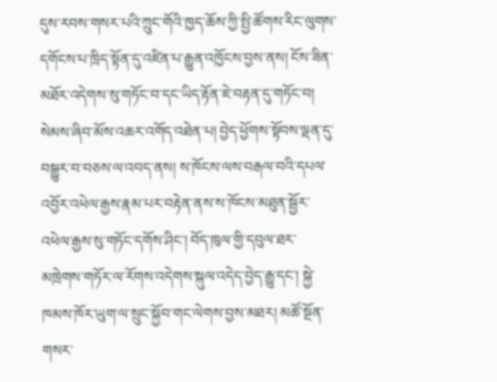དུས་རབས་གསར་པའི་ཀྲུང་གོའི་ཁྱད་ཆོས་ཀྱི་སྤྱི་ཚོགས་རིང་ལུགས་དགོངས་པ་ཁྲིད་སྟོན་དུ་འཛིན་པ་རྒྱུན་འཁྱོངས་བྱས་ནས། ངོས་ཟིན་མཐོར་འདེགས་སུ་གཏོང་བ་དང་ཡིད་རྟོན་ཇེ་བརྟན་དུ་གཏོང་བ། སེམས་ཞིབ་མོས་འཆར་འགོད་འཐེན་པ། བྱེད་ཕྱོགས་སྟོབས་ལྡན་དུ་བསྒྱུར་བ་བཅས་ལ་འབད་ནས། ས་ཁོངས་ལས་བརྒལ་བའི་དཔལ་འབྱོར་འཕེལ་རྒྱས་རྣམ་པར་བརྟེན་ནས་ས་ཁོངས་མཐུན་སྦྱོར་འཕེལ་རྒྱས་སུ་གཏོང་དགོས་ཤིང་། བོད་ཁུལ་གྱི་དབུལ་ཐར་མཁྲེགས་གཏོར་ལ་རོགས་འདེགས་སྐུལ་འདེད་བྱེད་རྒྱུ་དང་། སྐྱེ་ཁམས་ཁོར་ཡུག་ལ་སྲུང་སྐྱོབ་གང་ལེགས་བྱས་མཐར། མཚོ་སྔོན་གསར་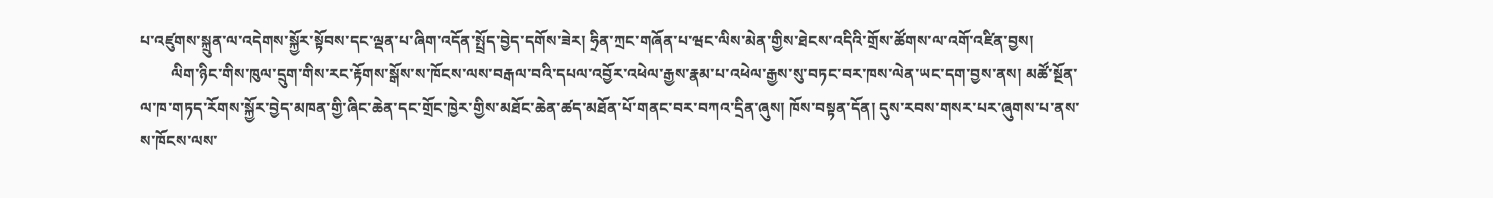པ་འཛུགས་སྐྲུན་ལ་འདེགས་སྐྱོར་སྟོབས་དང་ལྡན་པ་ཞིག་འདོན་སྤྲོད་བྱེད་དགོས་ཟེར། ཧྲིན་ཀྲང་གཞོན་པ་ཝང་ལིས་མེན་གྱིས་ཐེངས་འདིའི་གྲོས་ཚོགས་ལ་འགོ་འཛིན་བྱས།
        ལིག་ཉིང་གིས་ཁུལ་དྲུག་གིས་རང་རྟོགས་སྒོས་ས་ཁོངས་ལས་བརྒལ་བའི་དཔལ་འབྱོར་འཕེལ་རྒྱས་རྣམ་པ་འཕེལ་རྒྱས་སུ་བཏང་བར་ཁས་ལེན་ཡང་དག་བྱས་ནས། མཚོ་སྔོན་ལ་ཁ་གཏད་རོགས་སྐྱོར་བྱེད་མཁན་གྱི་ཞིང་ཆེན་དང་གྲོང་ཁྱེར་གྱིས་མཐོང་ཆེན་ཚད་མཐོན་པོ་གནང་བར་བཀའ་དྲིན་ཞུས། ཁོས་བསྟན་དོན། དུས་རབས་གསར་པར་ཞུགས་པ་ནས་ས་ཁོངས་ལས་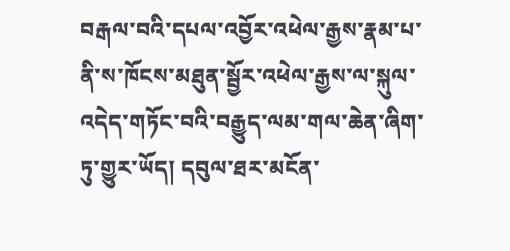བརྒལ་བའི་དཔལ་འབྱོར་འཕེལ་རྒྱས་རྣམ་པ་ནི་ས་ཁོངས་མཐུན་སྦྱོར་འཕེལ་རྒྱས་ལ་སྐུལ་འདེད་གཏོང་བའི་བརྒྱུད་ལམ་གལ་ཆེན་ཞིག་ཏུ་གྱུར་ཡོད། དབུལ་ཐར་མངོན་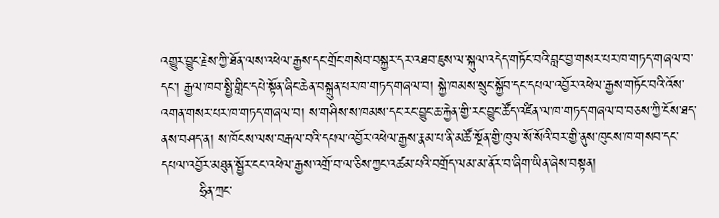འགྱུར་བྱུང་རྗེས་ཀྱི་ཐོན་ལས་འཕེལ་རྒྱས་དང་གྲོང་གསེབ་བསྐྱར་དར་འཐབ་ཇུས་ལ་སྐུལ་འདེད་གཏོང་བའི་བླང་བྱ་གསར་པར་ཁ་གཏད་གཞལ་བ་དང་། རྒྱལ་ཁབ་སྤྱི་གླིང་དཔེ་སྟོན་ཞིང་ཆེན་བསྐྲུན་པར་ཁ་གཏད་གཞལ་བ། སྐྱེ་ཁམས་སྲུང་སྐྱོབ་དང་དཔལ་འབྱོར་འཕེལ་རྒྱས་གཏོང་བའི་འོས་འགན་གསར་པར་ཁ་གཏད་གཞལ་བ། ས་གཤིས་ས་ཁམས་དང་རང་བྱུང་ཆ་རྐྱེན་གྱི་རང་བྱུང་ཚོད་འཛིན་ལ་ཁ་གཏད་གཞལ་བ་བཅས་ཀྱི་ངོས་ཐད་ནས་བཤད་ན། ས་ཁོངས་ལས་བརྒལ་བའི་དཔལ་འབྱོར་འཕེལ་རྒྱས་རྣམ་པ་ནི་མཚོ་སྔོན་གྱི་ཁུལ་སོ་སོའི་བར་གྱི་ནུས་ཁུངས་ཁ་གསབ་དང་དཔལ་འབྱོར་མཐུན་སྦྱོར་ངང་འཕེལ་རྒྱས་འགྲོ་བ་ལ་ཅིས་ཀྱང་འཚམ་པའི་བགྲོད་ལམ་མ་ནོར་བ་ཞིག་ཡིན་ཞེས་བསྟན།
        ཧྲིན་ཀྲང་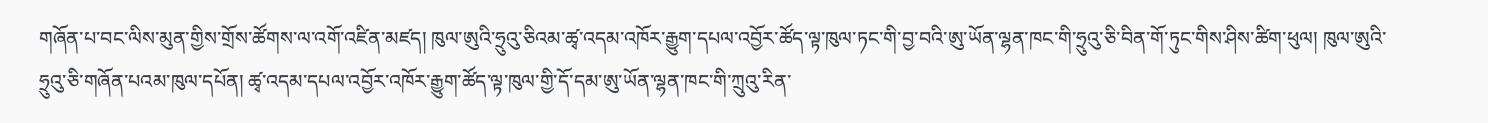གཞོན་པ་བང་ལིས་མུན་གྱིས་གྲོས་ཚོགས་ལ་འགོ་འཛིན་མཛད། ཁུལ་ཨུའི་ཧྲུའུ་ཅིའམ་ཚྭ་འདམ་འཁོར་རྒྱུག་དཔལ་འབྱོར་ཚོད་ལྟ་ཁུལ་ཏང་གི་བྱ་བའི་ཨུ་ཡོན་ལྷན་ཁང་གི་ཧྲུའུ་ཅི་བིན་གོ་ཏུང་གིས་ཤིས་ཚིག་ཕུལ། ཁུལ་ཨུའི་ཧྲུའུ་ཅི་གཞོན་པའམ་ཁུལ་དཔོན། ཚྭ་འདམ་དཔལ་འབྱོར་འཁོར་རྒྱུག་ཚོད་ལྟ་ཁུལ་གྱི་དོ་དམ་ཨུ་ཡོན་ལྷན་ཁང་གི་ཀྲུའུ་རིན་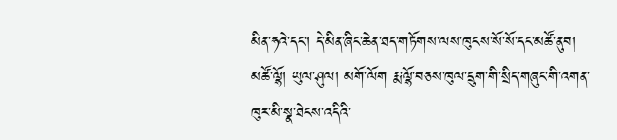མིན་ཧའེ་དང་། དེ་མིན་ཞིང་ཆེན་ཐད་གཏོགས་ལས་ཁུངས་སོ་སོ་དང་མཚོ་ནུབ། མཚོ་ལྷོ། ཡུལ་ཤུལ། མགོ་ལོག རྨ་ལྷོ་བཅས་ཁུལ་དྲུག་གི་སྲིད་གཞུང་གི་འགན་ཁུར་མི་སྣ་ཐེངས་འདིའི་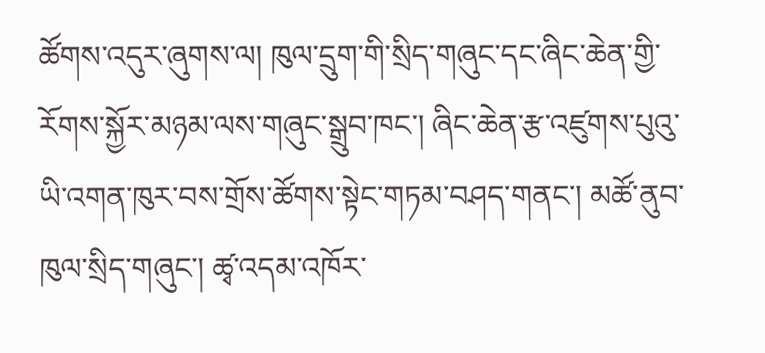ཚོགས་འདུར་ཞུགས་ལ། ཁུལ་དྲུག་གི་སྲིད་གཞུང་དང་ཞིང་ཆེན་གྱི་རོགས་སྐྱོར་མཉམ་ལས་གཞུང་སྒྲུབ་ཁང་། ཞིང་ཆེན་རྩ་འཛུགས་པུའུ་ཡི་འགན་ཁུར་བས་གྲོས་ཚོགས་སྟེང་གཏམ་བཤད་གནང་། མཚོ་ནུབ་ཁུལ་སྲིད་གཞུང་། ཚྭ་འདམ་འཁོར་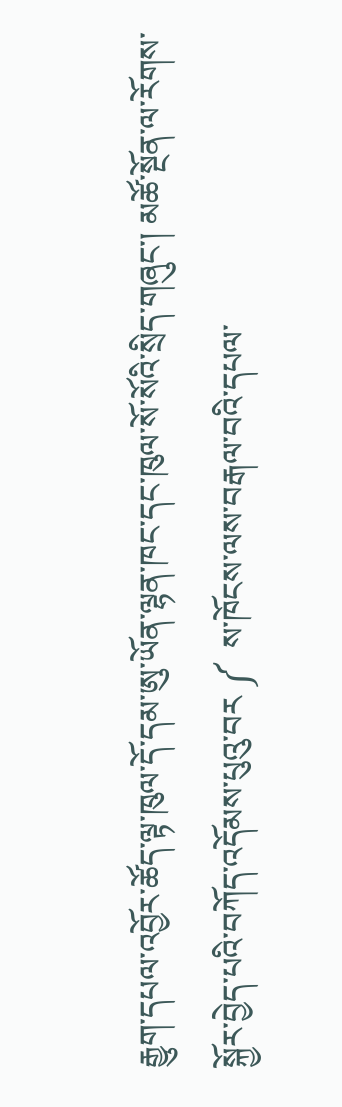རྒྱུག་དཔལ་འབྱོར་ཚོད་ལྟ་ཁུལ་དོ་དམ་ཨུ་ཡོན་ལྷན་ཁང་དང་ཁུལ་སོ་སོའི་སྲིད་གཞུང་། མཚོ་སྔོན་ལ་རོགས་སྐྱོར་བྱེད་པའི་བཀོད་འདོམས་པུའུ་བར ༼  ས་ཁོངས་ལས་བརྒལ་བའི་དཔལ་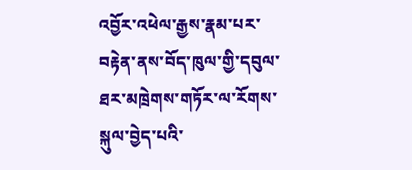འབྱོར་འཕེལ་རྒྱས་རྣམ་པར་བརྟེན་ནས་བོད་ཁུལ་གྱི་དབུལ་ཐར་མཁྲེགས་གཏོར་ལ་རོགས་སྐུལ་བྱེད་པའི་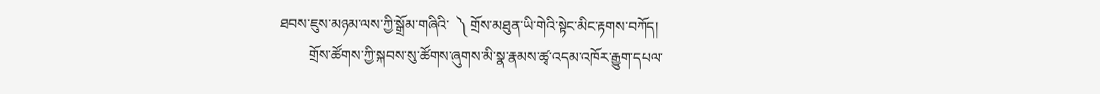ཐབས་ཇུས་མཉམ་ལས་ཀྱི་སྒྲོམ་གཞིའི་  ༽ གྲོས་མཐུན་ཡི་གེའི་སྟེང་མིང་རྟགས་བཀོད།
        གྲོས་ཚོགས་ཀྱི་སྐབས་སུ་ཚོགས་ཞུགས་མི་སྣ་རྣམས་ཚྭ་འདམ་འཁོར་རྒྱུག་དཔལ་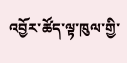འབྱོར་ཚོད་ལྟ་ཁུལ་གྱི་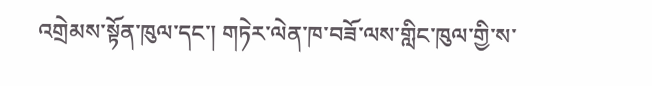འགྲེམས་སྟོན་ཁུལ་དང་། གཏེར་ལེན་ཁ་བཟོ་ལས་གླིང་ཁུལ་གྱི་ས་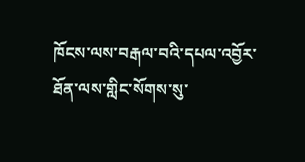ཁོངས་ལས་བརྒལ་བའི་དཔལ་འབྱོར་ཐོན་ལས་གླིང་སོགས་སུ་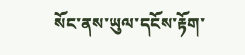སོང་ནས་ཡུལ་དངོས་རྟོག་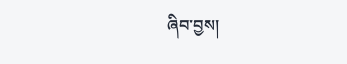ཞིབ་བྱས།